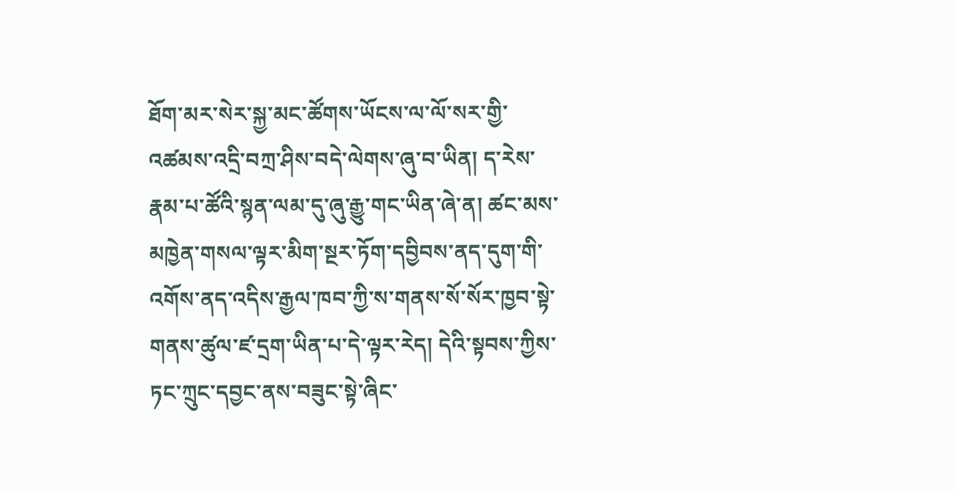ཐོག་མར་སེར་སྐྱ་མང་ཚོགས་ཡོངས་ལ་ལོ་སར་གྱི་འཚམས་འདྲི་བཀྲ་ཤིས་བདེ་ལེགས་ཞུ་བ་ཡིན། ད་རེས་རྣམ་པ་ཚོའི་སྙན་ལམ་དུ་ཞུ་རྒྱུ་གང་ཡིན་ཞེ་ན། ཚང་མས་མཁྱེན་གསལ་ལྟར་མིག་སྔར་ཏོག་དབྱིབས་ནད་དུག་གི་འགོས་ནད་འདིས་རྒྱལ་ཁབ་ཀྱི་ས་གནས་སོ་སོར་ཁྱབ་སྟེ་གནས་ཚུལ་ཛ་དྲག་ཡིན་པ་དེ་ལྟར་རེད། དེའི་སྟབས་ཀྱིས་ཏང་ཀྲུང་དབྱང་ནས་བཟུང་སྟེ་ཞིང་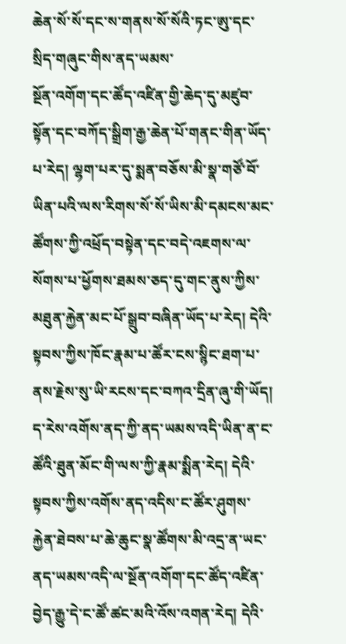ཆེན་སོ་སོ་དང་ས་གནས་སོ་སོའི་ཏང་ཨུ་དང་སྲིད་གཞུང་གིས་ནད་ཡམས་
སྔོན་འགོག་དང་ཚོད་འཛིན་གྱི་ཆེད་དུ་མཛུབ་སྟོན་དང་བཀོད་སྒྲིག་རྒྱ་ཆེན་པོ་གནང་གིན་ཡོད་པ་རེད། ལྷག་པར་དུ་སྨན་བཅོས་མི་སྣ་གཙོ་བོ་ཡིན་པའི་ལས་རིགས་སོ་སོ་ཡིས་མི་དམངས་མང་ཚོགས་ཀྱི་འཕྲོད་བསྟེན་དང་བདེ་འཇགས་ལ་སོགས་པ་ཕྱོགས་ཐམས་ཅད་དུ་གང་ནུས་ཀྱིས་མཐུན་རྐྱེན་མང་པོ་སྒྲུབ་བཞིན་ཡོད་པ་རེད། དེའི་སྟབས་ཀྱིས་ཁོང་རྣམ་པ་ཚོར་ངས་སྙིང་ཐག་པ་ནས་རྗེས་སུ་ཡི་རངས་དང་བཀའ་དྲིན་ཞུ་གི་ཡོད། ད་རེས་འགོས་ནད་ཀྱི་ནད་ཡམས་འདི་ཡིན་ན་ང་ཚོའི་ཐུན་མོང་གི་ལས་ཀྱི་རྣམ་སྨིན་རེད། དེའི་སྟབས་ཀྱིས་འགོས་ནད་འདིས་ང་ཚོར་ཤུགས་རྐྱེན་ཐེབས་པ་ཆེ་ཆུང་སྣ་ཚོགས་མི་འདྲ་ན་ཡང་ནད་ཡམས་འདི་ལ་སྔོན་འགོག་དང་ཚོད་འཛིན་བྱེད་རྒྱུ་དེ་ང་ཚོ་ཚང་མའི་འོས་འགན་རེད། དེའི་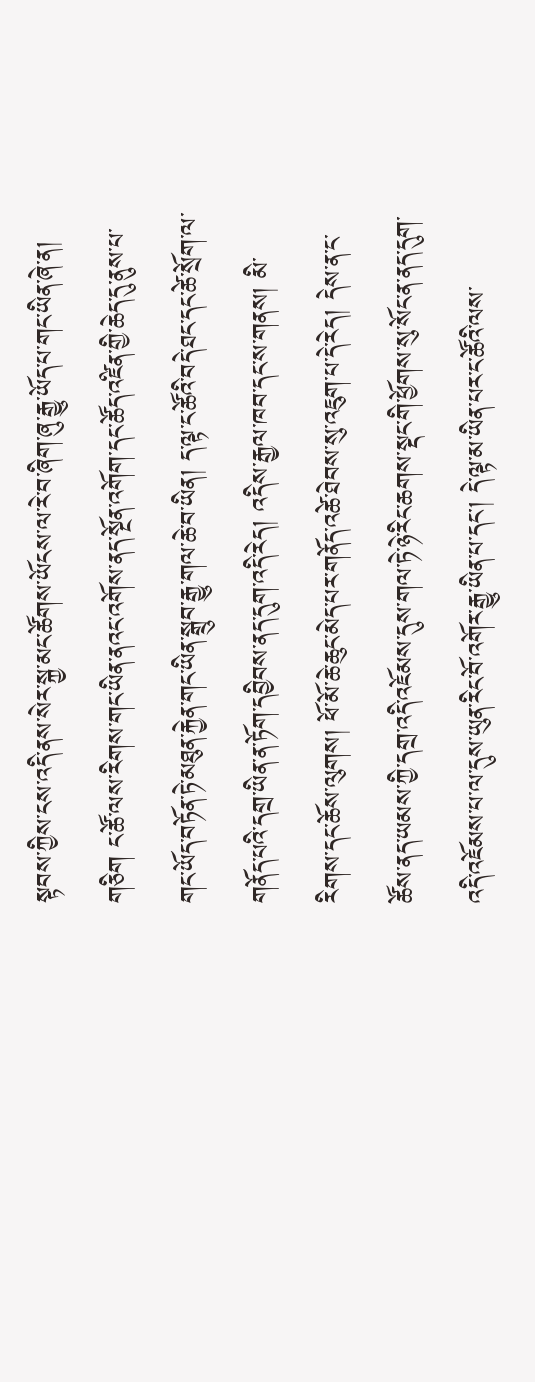སྟབས་ཀྱིས་ངས་འདི་ནས་སེར་སྐྱ་མང་ཚོགས་ཡོངས་ལ་རེ་བ་ཞིག་ཞུ་རྒྱུ་ཡོད་པ་གང་ཡིན་ཞེ་ན།
གཅིག ང་ཚོ་ལས་རིགས་གང་ཡིན་ནའང་འགོས་ནད་སྔོན་འགོག་དང་ཚོད་འཛིན་གྱི་ཆེད་དུ་ནུས་པ་གང་ཡོད་བཏོན་ཏེ་མཐུན་རྐྱེན་གང་ཡིན་སྒྲུབ་རྒྱུ་གལ་ཆེ་བ་ཡིན། ད་ལྟ་ང་ཚོའི་བདེ་ཐང་དང་ཚེ་སྲོག་ལ་གནོད་པའི་དགྲ་ཡིན་ན་ཏོག་དབྱིབས་ནད་དུག་འདི་རེད། འདིས་རྒྱལ་ཁབ་དང་ས་གནས། མི་རིགས་དང་ཆོས་ལུགས། ཕོ་མོ་ཆེ་ཆུང་མེད་པར་གནོད་འཚེ་ཐེབས་སུ་འཇུག་པ་དེ་རེད། དེས་ན་ང་ཚོས་ནད་ཡམས་ཀྱི་དགྲ་འདི་འཇོམས་དུས་གལ་ཏེ་ཉེ་རིང་ཆགས་སྡང་གི་ཕྱོགས་སུ་སོང་ན་ནད་དུག་འདི་འཇོམས་པ་ལ་དུས་ཡུན་རིང་བོ་འགོར་རྒྱུ་ཡིན་པ་དང་། དེ་ལྟ་མ་ཡིན་པར་ང་ཚོའི་ལས་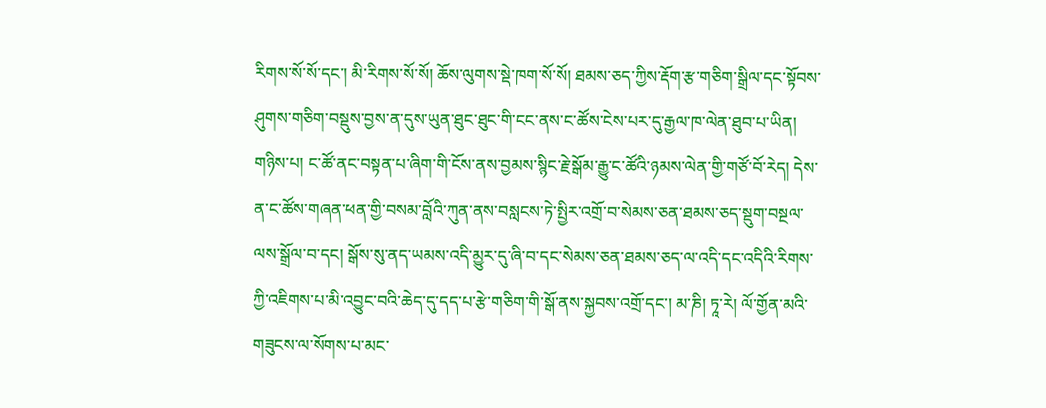རིགས་སོ་སོ་དང་། མི་རིགས་སོ་སོ། ཆོས་ལུགས་སྡེ་ཁག་སོ་སོ། ཐམས་ཅད་ཀྱིས་རྡོག་རྩ་གཅིག་སྒྲིལ་དང་སྟོབས་ཤུགས་གཅིག་བསྡུས་བྱས་ན་དུས་ཡུན་ཐུང་ཐུང་གི་ངང་ནས་ང་ཚོས་ངེས་པར་དུ་རྒྱལ་ཁ་ལེན་ཐུབ་པ་ཡིན།
གཉིས་པ། ང་ཚོ་ནང་བསྟན་པ་ཞིག་གི་ངོས་ནས་བྱམས་སྙིང་རྗེ་སྒོམ་རྒྱུ་ང་ཚོའི་ཉམས་ལེན་གྱི་གཙོ་བོ་རེད། དེས་ན་ང་ཚོས་གཞན་ཕན་གྱི་བསམ་བློའི་ཀུན་ནས་བསླངས་ཏེ་སྤྱིར་འགྲོ་བ་སེམས་ཅན་ཐམས་ཅད་སྡུག་བསྔལ་ལས་སྒྲོལ་བ་དང། སྒོས་སུ་ནད་ཡམས་འདི་མྱུར་དུ་ཞི་བ་དང་སེམས་ཅན་ཐམས་ཅད་ལ་འདི་དང་འདིའི་རིགས་ཀྱི་འཇིགས་པ་མི་འབྱུང་བའི་ཆེད་དུ་དད་པ་རྩེ་གཅིག་གི་སྒོ་ནས་སྐྱབས་འགྲོ་དང་། མ་ཎི། ཏཱ་རེ། ལོ་གྱོན་མའི་གཟུངས་ལ་སོགས་པ་མང་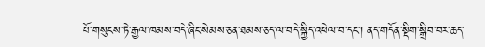པོ་གསུངས་ཏེ་རྒྱལ་ཁམས་བདེ་ཞིང་སེམས་ཅན་ཐམས་ཅད་ལ་བདེ་སྐྱིད་འཕེལ་བ་དང་། ནད་གདོན་སྡིག་སྒྲིབ་བར་ཆད་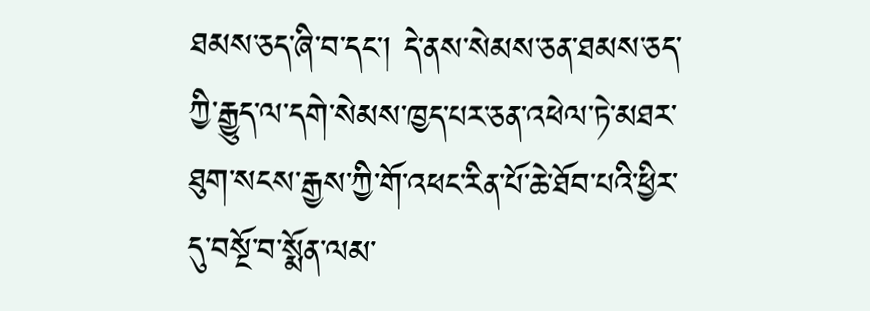ཐམས་ཅད་ཞི་བ་དང་། དེ་ནས་སེམས་ཅན་ཐམས་ཅད་ཀྱི་རྒྱུད་ལ་དགེ་སེམས་ཁྱད་པར་ཅན་འཕེལ་ཏེ་མཐར་ཐུག་སངས་རྒྱས་ཀྱི་གོ་འཕང་རིན་པོ་ཆེ་ཐོབ་པའི་ཕྱིར་དུ་བསྔོ་བ་སྨོན་ལམ་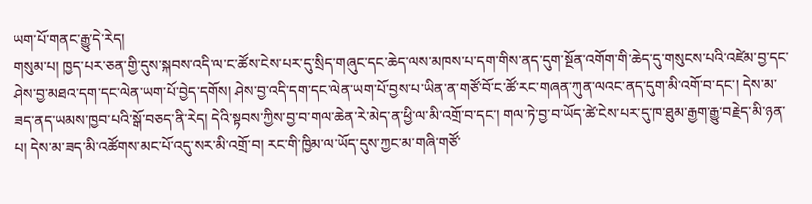ཡག་པོ་གནང་རྒྱུ་དེ་རེད།
གསུམ་པ། ཁྱད་པར་ཅན་གྱི་དུས་སྐབས་འདི་ལ་ང་ཚོས་ངེས་པར་དུ་སྲིད་གཞུང་དང་ཆེད་ལས་མཁས་པ་དག་གིས་ནད་དུག་སྔོན་འགོག་གི་ཆེད་དུ་གསུངས་པའི་འཛེམ་བྱ་དང་ཤེས་བྱ་མཐའ་དག་དང་ལེན་ཡག་པོ་བྱེད་དགོས། ཤེས་བྱ་འདི་དག་དང་ལེན་ཡག་པོ་བྱས་པ་ཡིན་ན་གཙོ་བོ་ང་ཚོ་རང་གཞན་ཀུན་ལའང་ནད་དུག་མི་འགོ་བ་དང་། དེས་མ་ཟད་ནད་ཡམས་ཁྱབ་པའི་སྒོ་བཅད་ནི་རེད། དེའི་སྟབས་ཀྱིས་བྱ་བ་གལ་ཆེན་རེ་མེད་ན་ཕྱི་ལ་མི་འགྲོ་བ་དང་། གལ་ཏེ་བྱ་བ་ཡོད་ཚེ་ངེས་པར་དུ་ཁ་ཐུམ་རྒྱག་རྒྱུ་བརྗེད་མི་ཉན་པ། དེས་མ་ཟད་མི་འཚོགས་མང་པོ་འདུ་སར་མི་འགྲོ་བ། རང་གི་ཁྱིམ་ལ་ཡོད་དུས་ཀྱང་མ་གཞི་གཙོ་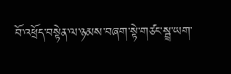བོ་འཕྲོད་བསྟེན་ལ་ཉམས་བཞག་སྟེ་གཙང་སྦྲ་ཡག་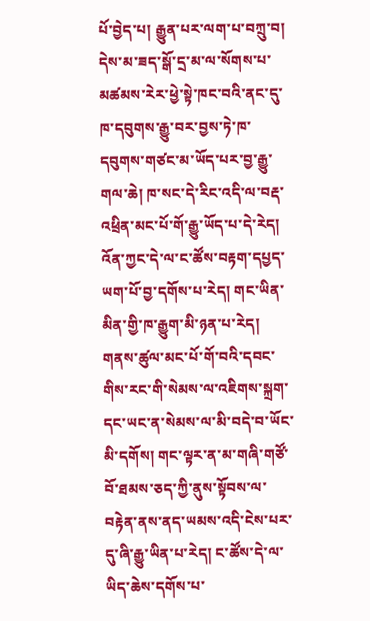པོ་བྱེད་པ། རྒྱུན་པར་ལག་པ་བཀྲུ་བ། དེས་མ་ཟད་སྒོ་དྲ་མ་ལ་སོགས་པ་མཚམས་རེར་ཕྱེ་སྟེ་ཁང་བའི་ནང་དུ་ཁ་དབུགས་རྒྱུ་བར་བྱས་ཏེ་ཁ་དབུགས་གཙང་མ་ཡོད་པར་བྱ་རྒྱུ་གལ་ཆེ། ཁ་སང་དེ་རིང་འདི་ལ་བརྡ་འཕྲིན་མང་པོ་གོ་རྒྱུ་ཡོད་པ་དེ་རེད། འོན་ཀྱང་དེ་ལ་ང་ཚོས་བརྟག་དཔྱད་ཡག་པོ་བྱ་དགོས་པ་རེད། གང་ཡིན་མིན་གྱི་ཁ་རྒྱུག་མི་ཉན་པ་རེད། གནས་ཚུལ་མང་པོ་གོ་བའི་དབང་གིས་རང་གི་སེམས་ལ་འཇིགས་སྐྲག་དང་ཡང་ན་སེམས་ལ་མི་བདེ་བ་ཡོང་མི་དགོས། གང་ལྟར་ན་མ་གཞི་གཙོ་བོ་ཐམས་ཅད་ཀྱི་ནུས་སྟོབས་ལ་བརྟེན་ནས་ནད་ཡམས་འདི་ངེས་པར་དུ་ཞི་རྒྱུ་ཡིན་པ་རེད། ང་ཚོས་དེ་ལ་ཡིད་ཆེས་དགོས་པ་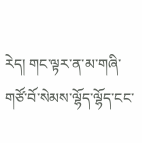རེད། གང་ལྟར་ན་མ་གཞི་གཙོ་བོ་སེམས་ལྷོད་ལྷོད་ངང་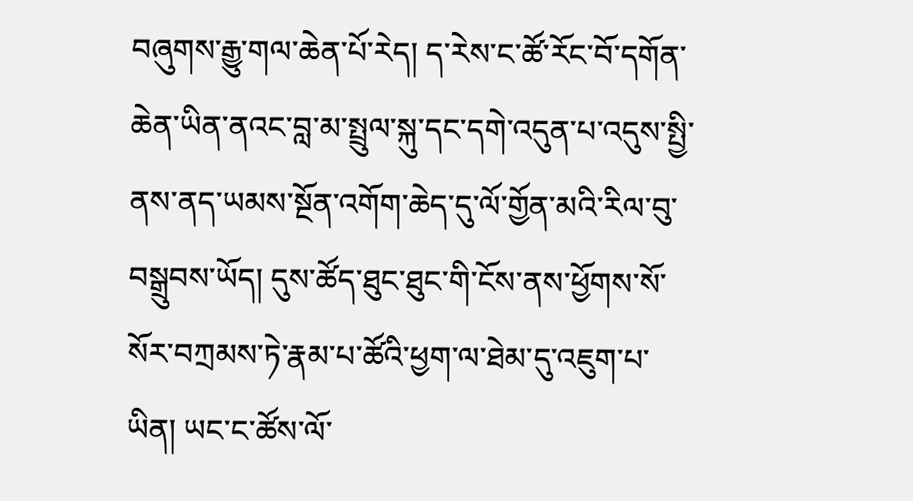བཞུགས་རྒྱུ་གལ་ཆེན་པོ་རེད། ད་རེས་ང་ཚོ་རོང་བོ་དགོན་ཆེན་ཡིན་ནའང་བླ་མ་སྤྲུལ་སྐུ་དང་དགེ་འདུན་པ་འདུས་སྤྱི་ནས་ནད་ཡམས་སྔོན་འགོག་ཆེད་དུ་ལོ་གྱོན་མའི་རིལ་བུ་བསྒྲུབས་ཡོད། དུས་ཚོད་ཐུང་ཐུང་གི་ངོས་ནས་ཕྱོགས་སོ་སོར་བཀྲམས་ཏེ་རྣམ་པ་ཚོའི་ཕྱག་ལ་ཐེམ་དུ་འཇུག་པ་ཡིན། ཡང་ང་ཚོས་ལོ་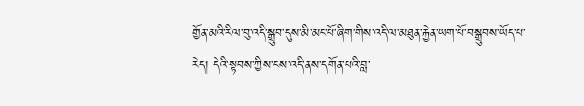གྱོན་མའི་རིལ་བུ་འདི་སྒྲུབ་དུས་མི་མང་པོ་ཞིག་གིས་འདི་ལ་མཐུན་རྐྱེན་ཡག་པོ་བསྒྲུབས་ཡོད་པ་རེད། དེའི་སྟབས་ཀྱིས་ངས་འདི་ནས་དགོན་པའི་བླ་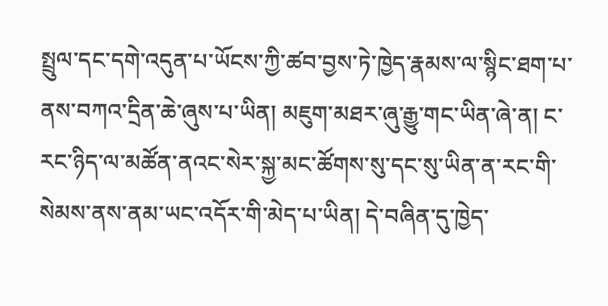སྤྲུལ་དང་དགེ་འདུན་པ་ཡོངས་ཀྱི་ཚབ་བྱས་ཏེ་ཁྱེད་རྣམས་ལ་སྙིང་ཐག་པ་ནས་བཀའ་དྲིན་ཆེ་ཞུས་པ་ཡིན། མཇུག་མཐར་ཞུ་རྒྱུ་གང་ཡིན་ཞེ་ན། ང་རང་ཉིད་ལ་མཚོན་ནའང་སེར་སྐྱ་མང་ཚོགས་སུ་དང་སུ་ཡིན་ན་རང་གི་སེམས་ནས་ནམ་ཡང་འདོར་གི་མེད་པ་ཡིན། དེ་བཞིན་དུ་ཁྱེད་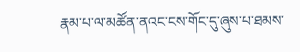རྣམ་པ་ལ་མཚོན་ནའང་ངས་གོང་དུ་ཞུས་པ་ཐམས་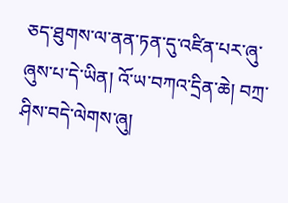ཅད་ཐུགས་ལ་ནན་ཏན་དུ་འཛིན་པར་ཞུ་ཞུས་པ་དེ་ཡིན། འོ་ཡ་བཀའ་དྲིན་ཆེ། བཀྲ་ཤིས་བདེ་ལེགས་ཞུ།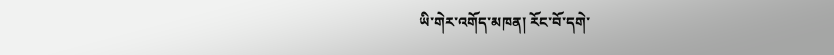ཡི་གེར་འགོད་མཁན། རོང་བོ་དགེ་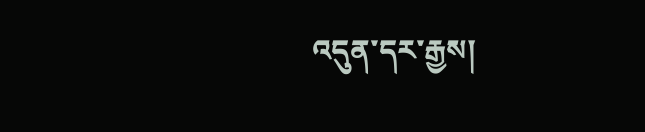འདུན་དར་རྒྱས།